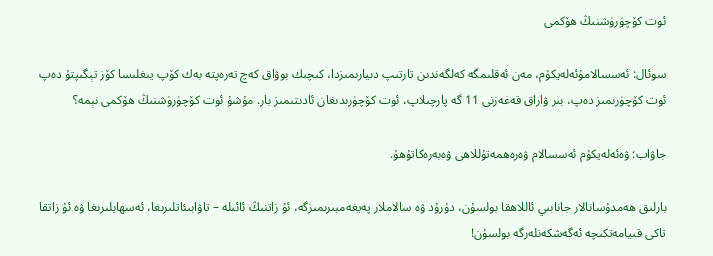ئوت كۆچۈرۈشنىڭ ھۆكمى

سوئال: ئەسسالامۇئەلەيكۇم، مەن ئەقلىمگە كەلگەندىن تارتىپ دىيارىمىزدا، كىچىك بوۋاق كەچ تەرەپتە بەك كۆپ يىغلىسا كۆز تېگىپتۇ دەپ ئوت كۆچۈرىمىز دەپ، بىر ۋاراق قەغەزنى 11 گە پارچىلاپ، ئوت كۆچۈرىدىغان ئادىتىمىز بار. مۇشۇ ئوت كۆچۈرۈشنىڭ ھۆكمى نېمە؟

جاۋاب: ۋەئەلەيكۇم ئەسسالام ۋەرەھمەتۇللاھى ۋەبەرەكاتۇھۇ.

بارلىق ھەمدۇسانالار جانابىي ئاللاھقا بولسۇن، دۇرۇد ۋە سالاملار پەيغەمبىرىمىزگە، ئۇ زاتنىڭ ئائىلە – تاۋابىئاتلىرىغا، ئەسھابلىرىغا ۋە ئۇ زاتقا تاكى قىيامەتكىچە ئەگەشكەنلەرگە بولسۇن!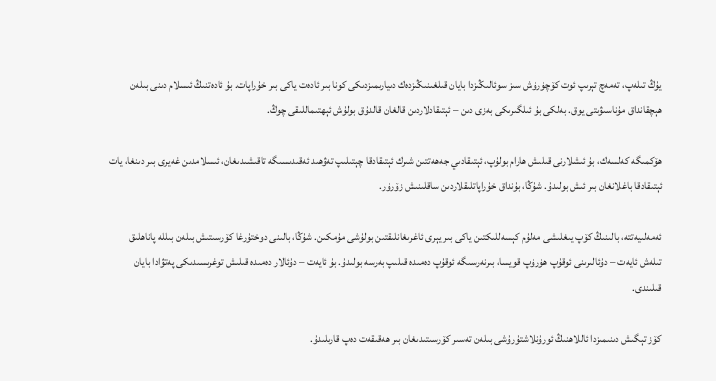يۇڭ تىلەپ، تەمەچ تېرىپ ئوت كۆچۈرۈش سىز سوئالىڭىزدا بايان قىلغىنىڭىزدەك دىيارىمىزدىكى كونا بىر ئادەت ياكى بىر خۇراپات. بۇ ئادەتنىڭ ئىسلام دىنى بىلەن ھېچقانداق مۇناسىۋىتى يوق. بەلكى بۇ ئىلگىرىكى بەزى دىن – ئېتىقادلاردىن قالغان قالدۇق بولۇش ئېھتىماللىقى چوڭ.

ھۆكمىگە كەلسەك، بۇ ئىشلارنى قىلىش ھارام بولۇپ، ئېتىقادىي جەھەتتىن شىرك ئېتىقادقا چېتىلىپ تەۋھىد ئەقىدىسىگە تاقىشىدىغان، ئىسلامدىن غەيرى بىر دىنغا، يات ئېتىقادقا باغلانغان بىر ئىش بولىدۇ. شۇڭا، بۇنداق خۇراپاتلىقلاردىن ساقلىنىش زۆرۈر.

ئەمەلىيەتتە، بالىنىڭ كۆپ يىغلىشى مەلۇم كېسەللىكتىن ياكى بىر يېرى ئاغرىغانلىقتىن بولۇشى مۇمكىن. شۇڭا، بالىنى دوختۇرغا كۆرسىتىش بىلەن بىللە پاناھلىق تىلەش ئايەت – دۇئالىرىنى ئوقۇپ ھۈرۈپ قويسا، بىرنەرسىگە ئوقۇپ دەمىدە قىلىپ بەرسە بولىدۇ. بۇ ئايەت – دۇئالار دەمىدە قىلىش توغرىسىدىكى پەتۋادا بايان قىلىندى.

كۆز تېگىش دىنىمىزدا ئاللاھنىڭ ئورۇنلاشتۇرۇشى بىلەن تەسىر كۆرسىتىدىغان بىر ھەقىقەت دەپ قارىلىدۇ.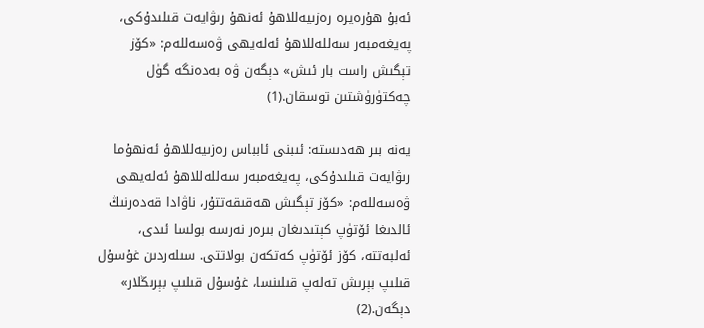ئەبۇ ھۇرەيرە رەزىيەللاھۇ ئەنھۇ رىۋايەت قىلىدۇكى، پەيغەمبەر سەللەللاھۇ ئەلەيھى ۋەسەللەم: «كۆز تېگىش راست بار ئىش» دېگەن ۋە بەدەنگە گۈل چەكتۈرۈشتىن توسقان.(1)

يەنە بىر ھەدىستە: ئىبنى ئابباس رەزىيەللاھۇ ئەنھۇما رىۋايەت قىلىدۇكى، پەيغەمبەر سەللەللاھۇ ئەلەيھى ۋەسەللەم: «كۆز تېگىش ھەقىقەتتۇر، ناۋادا قەدەرنىڭ ئالدىغا ئۆتۈپ كېتىدىغان بىرەر نەرسە بولسا ئىدى، ئەلبەتتە، كۆز ئۆتۈپ كەتكەن بولاتتى. سىلەردىن غۇسۇل قىلىپ بېرىش تەلەپ قىلىنسا، غۇسۇل قىلىپ بېرىڭلار» دېگەن.(2)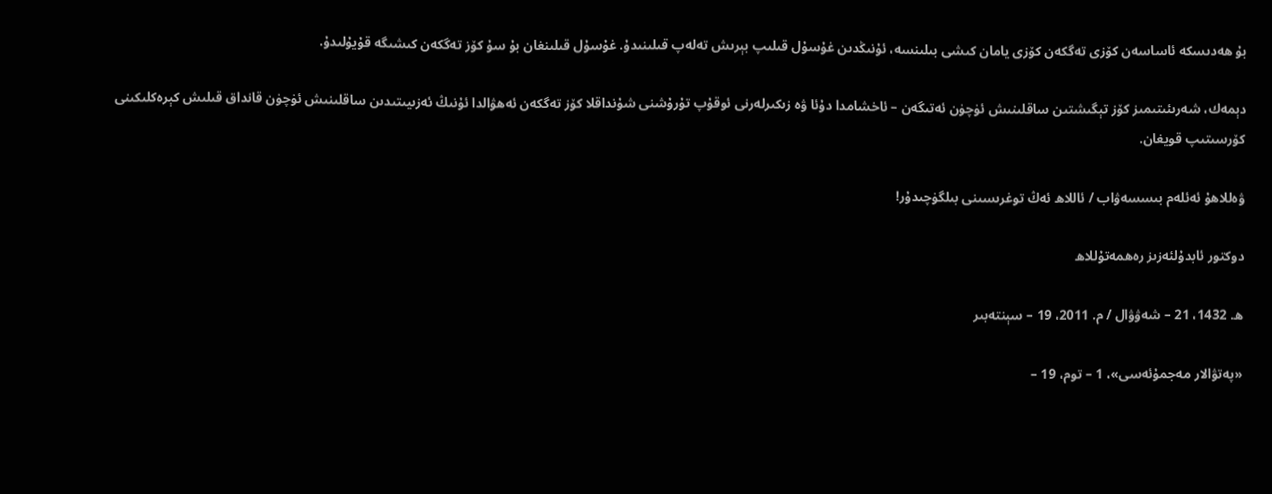بۇ ھەدىسكە ئاساسەن كۆزى تەگكەن كۆزى يامان كىشى بىلىنسە، ئۇنىڭدىن غۇسۇل قىلىپ بېرىش تەلەپ قىلىنىدۇ. غۇسۇل قىلىنغان بۇ سۇ كۆز تەگكەن كىشىگە قۇيۇلىدۇ.

دېمەك، شەرىئىتىمىز كۆز تېگىشتىن ساقلىنىش ئۈچۈن ئەتىگەن – ئاخشامدا دۇئا ۋە زىكىرلەرنى ئوقۇپ تۇرۇشنى شۇنداقلا كۆز تەگكەن ئەھۋالدا ئۇنىڭ ئەزىيىتىدىن ساقلىنىش ئۈچۈن قانداق قىلىش كېرەكلىكىنى كۆرسىتىپ قويغان.

ۋەللاھۇ ئەئلەم بىسسەۋاب / ئاللاھ ئەڭ توغرىسىنى بىلگۈچىدۇر!

دوكتور ئابدۇلئەزىز رەھمەتۇللاھ

ھ. 1432، 21 – شەۋۋال / م. 2011، 19 – سېنتەبىر

«پەتۋالار مەجمۇئەسى»، 1 – توم، 19 –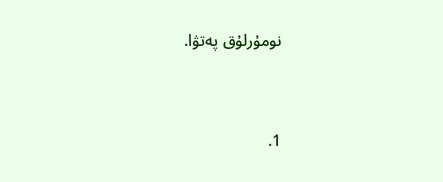نومۇرلۇق پەتۋا.


1.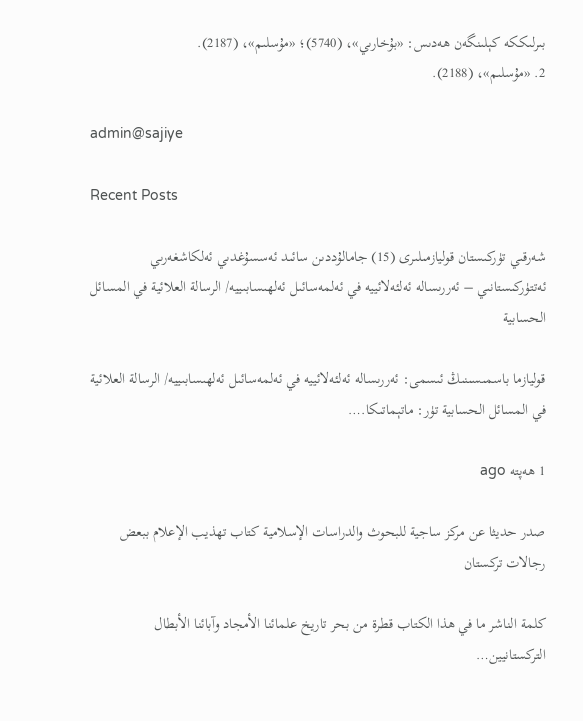بىرلىككە كېلىنگەن ھەدىس: «بۇخارىي»، (5740)؛ «مۇسلىم»، (2187).
2. «مۇسلىم»، (2188).

admin@sajiye

Recent Posts

شەرقىي تۈركىستان قوليازمىلىرى (15) جامالۇددىن سائىد ئەسسۇغدىي ئەلكاشغەرىي ئەتتۈركىستانىي – ئەررىسالە ئەلئەلائييە في ئەلمەسائىل ئەلھىسابىييە/ الرسالة العلائية في المسائل الحسابية

قوليازما باسمىسىنىڭ ئىسمى: ئەررىسالە ئەلئەلائييە في ئەلمەسائىل ئەلھىسابىييە/ الرسالة العلائية في المسائل الحسابية تۈر: ماتېماتىكا.…

1 ھەپتە ago

صدر حديثا عن مركز ساجية للبحوث والدراسات الإسلامية كتاب تهذيب الإعلام ببعض رجالات تركستان

كلمة الناشر ما في هذا الكتاب قطرة من بحر تاريخ علمائنا الأمجاد وآبائنا الأبطال التركستانيين…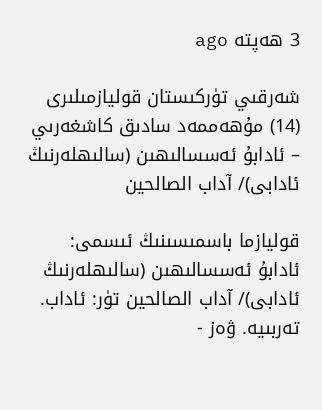3 ھەپتە ago

شەرقىي تۈركىستان قوليازمىلىرى (14) مۇھەممەد سادىق كاشغەرىي – ئادابۇ ئەسسالىھىن (سالىھلەرنىڭ ئادابى)/ آداب الصالحين

قوليازما باسمىسىنىڭ ئىسمى: ئادابۇ ئەسسالىھىن (سالىھلەرنىڭ ئادابى)/ آداب الصالحين تۈر: ئاداب. تەربىيە. ۋەز -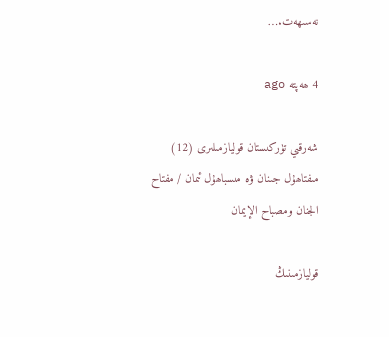نەسىھەت.…

4 ھەپتە ago

شەرقىي تۈركىستان قوليازمىلىرى (12) مىفتاھۇل جىنان ۋە مىسباھۇل ئىمان / مفتاح الجنان ومصباح الإيمان

قوليازمىنىڭ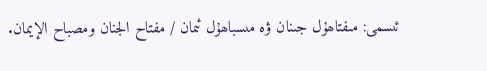ئىسمى: مىفتاھۇل جىنان ۋە مىسباھۇل ئىمان / مفتاح الجنان ومصباح الإيمان.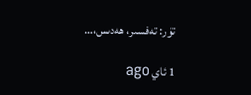تۈر: تەفسىر، ھەدىس،…

1 ئاي ago